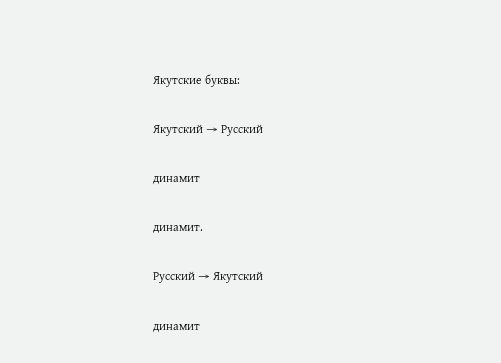Якутские буквы:

Якутский → Русский

динамит

динамит.

Русский → Якутский

динамит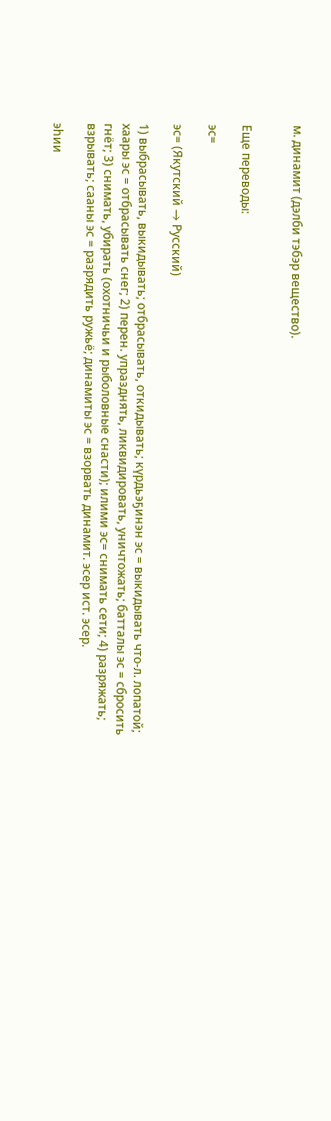м. динамит (дэлби тэбэр вещество).


Еще переводы:

эс=

эс= (Якутский → Русский)

1) выбрасывать, выкидывать; отбрасывать, откидывать; күрдьэҕинэн эс = выкидывать что-л. лопатой; хаары эс = отбрасывать снег; 2) перен. упразднять, ликвидировать, уничтожать; батталы эс = сбросить гнёт; 3) снимать, убирать (охотничьи и рыболовные снасти); илими эс= снимать сети; 4) разряжать; взрывать; сааны эс = разрядить ружьё; динамиты эс = взорвать динамит. эсер ист. эсер.

эһии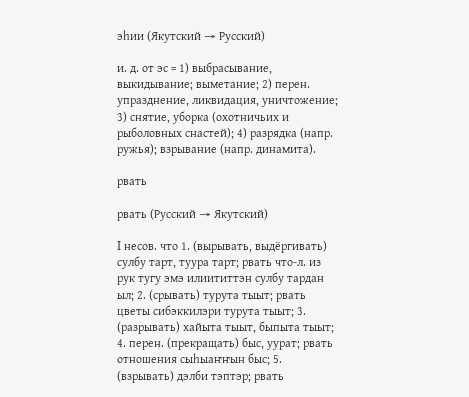эһии (Якутский → Русский)

и. д. от эс = 1) выбрасывание, выкидывание; выметание; 2) перен. упразднение, ликвидация, уничтожение; 3) снятие, уборка (охотничьих и рыболовных снастей); 4) разрядка (напр. ружья); взрывание (напр. динамита).

рвать

рвать (Русский → Якутский)

I несов. что 1. (вырывать, выдёргивать) сулбу тарт, туура тарт; рвать что-л. из рук тугу эмэ илиититтэн сулбу тардан ыл; 2. (срывать) турута тыыт; рвать цветы сибэккилэри турута тыыт; 3. (разрывать) хайыта тыыт, быпыта тыыт; 4. перен. (прекращать) быс, уурат; рвать отношения сыһыаҥҥын быс; 5. (взрывать) дэлби тэптэр; рвать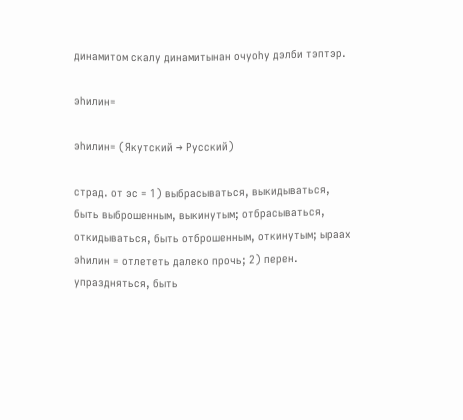динамитом скалу динамитынан очуоһу дэлби тэптэр.

эһилин=

эһилин= (Якутский → Русский)

страд. от эс = 1) выбрасываться, выкидываться, быть выброшенным, выкинутым; отбрасываться, откидываться, быть отброшенным, откинутым; ыраах эһилин = отлететь далеко прочь; 2) перен. упраздняться, быть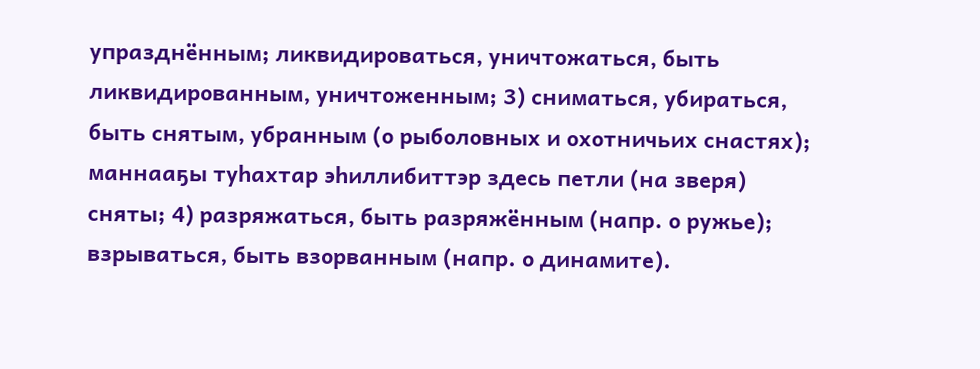упразднённым; ликвидироваться, уничтожаться, быть ликвидированным, уничтоженным; 3) сниматься, убираться, быть снятым, убранным (о рыболовных и охотничьих снастях); маннааҕы туһахтар эһиллибиттэр здесь петли (на зверя) сняты; 4) разряжаться, быть разряжённым (напр. о ружье); взрываться, быть взорванным (напр. о динамите).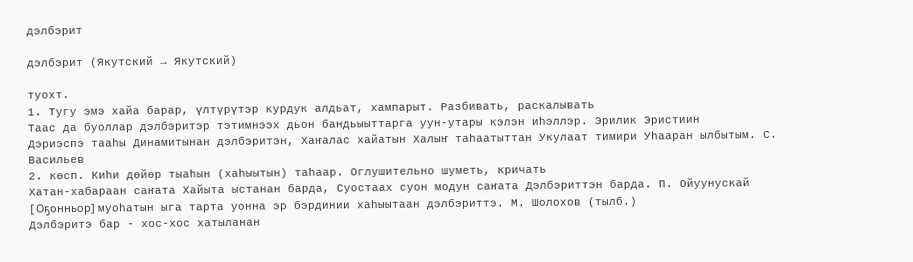дэлбэрит

дэлбэрит (Якутский → Якутский)

туохт.
1. Тугу эмэ хайа барар, үлтүрүтэр курдук алдьат, хампарыт. Разбивать, раскалывать
Таас да буоллар дэлбэритэр тэтимнээх дьон бандьыыттарга уун-утары кэлэн иһэллэр. Эрилик Эристиин
Дэриэспэ тааһы Динамитынан дэлбэритэн, Хаҥалас хайатын Халыҥ таһаатыттан Укулаат тимири Уһааран ылбытым. С. Васильев
2. көсп. Киһи дөйөр тыаһын (хаһыытын) таһаар. Оглушительно шуметь, кричать
Хатан-хабараан саҥата Хайыта ыстанан барда, Суостаах суон модун саҥата Дэлбэриттэн барда. П. Ойуунускай
[Оҕонньор] муоһатын ыга тарта уонна эр бэрдинии хаһыытаан дэлбэриттэ. М. Шолохов (тылб.)
Дэлбэритэ бар - хос-хос хатыланан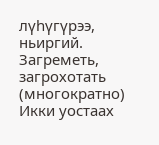лүһүгүрээ, ньиргий. Загреметь, загрохотать (многократно)
Икки уостаах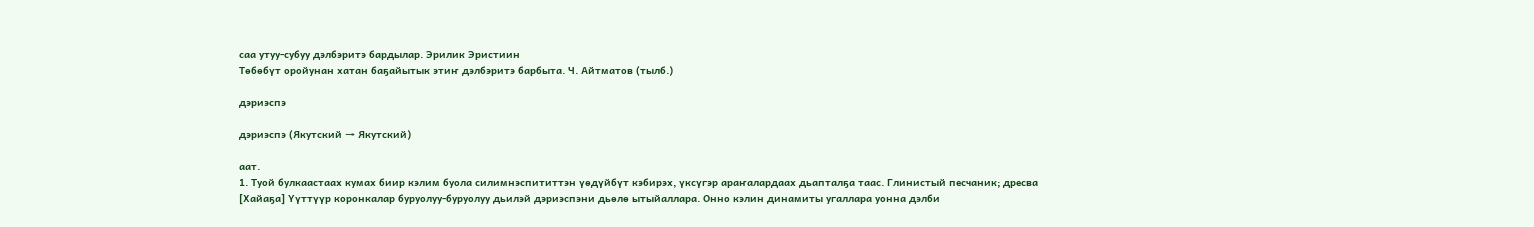саа утуу-субуу дэлбэритэ бардылар. Эрилик Эристиин
Төбөбүт оройунан хатан баҕайытык этиҥ дэлбэритэ барбыта. Ч. Айтматов (тылб.)

дэриэспэ

дэриэспэ (Якутский → Якутский)

аат.
1. Туой булкаастаах кумах биир кэлим буола силимнэспититтэн үөдүйбүт кэбирэх, үксүгэр араҥалардаах дьапталҕа таас. Глинистый песчаник; дресва
[Хайаҕа] Үүттүүр коронкалар буруолуу-буруолуу дьилэй дэриэспэни дьөлө ытыйаллара. Онно кэлин динамиты угаллара уонна дэлби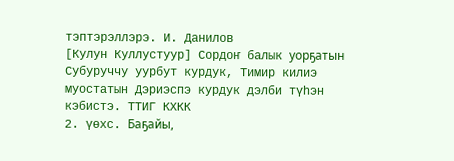тэптэрэллэрэ. И. Данилов
[Кулун Куллустуур] Сордоҥ балык уорҕатын Субуруччу уурбут курдук, Тимир килиэ муостатын Дэриэспэ курдук дэлби түһэн кэбистэ. ТТИГ КХКК
2. үөхс. Баҕайы,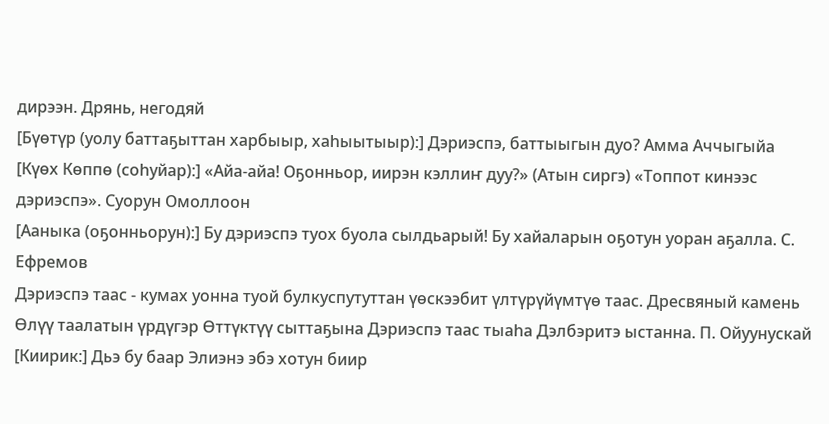дирээн. Дрянь, негодяй
[Бүөтүр (уолу баттаҕыттан харбыыр, хаһыытыыр):] Дэриэспэ, баттыыгын дуо? Амма Аччыгыйа
[Күөх Көппө (соһуйар):] «Айа-айа! Оҕонньор, иирэн кэллиҥ дуу?» (Атын сиргэ) «Топпот кинээс дэриэспэ». Суорун Омоллоон
[Ааныка (оҕонньорун):] Бу дэриэспэ туох буола сылдьарый! Бу хайаларын оҕотун уоран аҕалла. С. Ефремов
Дэриэспэ таас - кумах уонна туой булкуспутуттан үөскээбит үлтүрүйүмтүө таас. Дресвяный камень
Өлүү таалатын үрдүгэр Өттүктүү сыттаҕына Дэриэспэ таас тыаһа Дэлбэритэ ыстанна. П. Ойуунускай
[Киирик:] Дьэ бу баар Элиэнэ эбэ хотун биир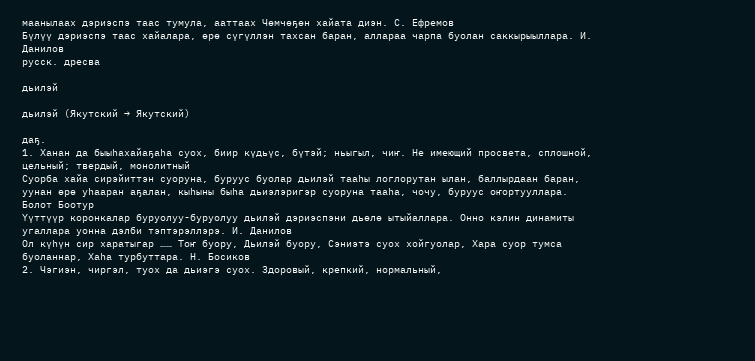маанылаах дэриэспэ таас тумула, ааттаах Чөмчөҕөн хайата диэн. С. Ефремов
Бүлүү дэриэспэ таас хайалара, өрө сүгүллэн тахсан баран, аллараа чарпа буолан саккырыыллара. И. Данилов
русск. дресва

дьилэй

дьилэй (Якутский → Якутский)

даҕ.
1. Ханан да быыһахайаҕаһа суох, биир күдьүс, бүтэй; ньыгыл, чиҥ. Не имеющий просвета, сплошной, цельный; твердый, монолитный
Суорба хайа сирэйиттэн суоруна, буруус буолар дьилэй тааһы логлорутан ылан, баллырдаан баран, уунан өрө уһааран аҕалан, кыһыны быһа дьиэлэригэр суоруна тааһа, чочу, буруус оҥортууллара. Болот Боотур
Үүттүүр коронкалар буруолуу-буруолуу дьилэй дэриэспэни дьөлө ытыйаллара. Онно кэлин динамиты угаллара уонна дэлби тэптэрэллэрэ. И. Данилов
Ол күһүн сир харатыгар …… Тоҥ буору, Дьилэй буору, Сэниэтэ суох хойгуолар, Хара суор тумса буоланнар, Хаһа турбуттара. Н. Босиков
2. Чэгиэн, чиргэл, туох да дьиэгэ суох. Здоровый, крепкий, нормальный,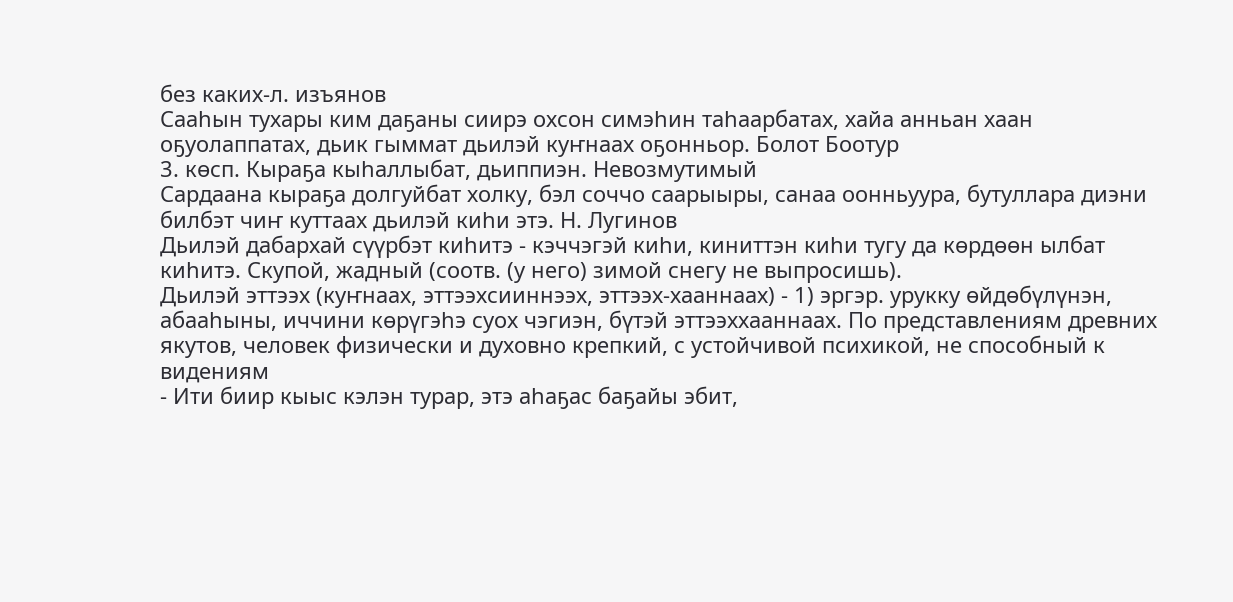без каких-л. изъянов
Сааһын тухары ким даҕаны сиирэ охсон симэһин таһаарбатах, хайа анньан хаан оҕуолаппатах, дьик гыммат дьилэй куҥнаах оҕонньор. Болот Боотур
3. көсп. Кыраҕа кыһаллыбат, дьиппиэн. Невозмутимый
Сардаана кыраҕа долгуйбат холку, бэл соччо саарыыры, санаа оонньуура, бутуллара диэни билбэт чиҥ куттаах дьилэй киһи этэ. Н. Лугинов
Дьилэй дабархай сүүрбэт киһитэ - кэччэгэй киһи, киниттэн киһи тугу да көрдөөн ылбат киһитэ. Скупой, жадный (соотв. (у него) зимой снегу не выпросишь).
Дьилэй эттээх (куҥнаах, эттээхсииннээх, эттээх-хааннаах) - 1) эргэр. урукку өйдөбүлүнэн, абааһыны, иччини көрүгэһэ суох чэгиэн, бүтэй эттээххааннаах. По представлениям древних якутов, человек физически и духовно крепкий, с устойчивой психикой, не способный к видениям
- Ити биир кыыс кэлэн турар, этэ аһаҕас баҕайы эбит,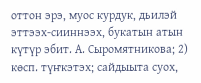оттон эрэ, муос курдук, дьилэй эттээх-сииннээх, букатын атын күтүр эбит. А. Сыромятникова; 2) көсп. түҥкэтэх; сайдыыта суох,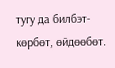тугу да билбэт-көрбөт, өйдөөбөт.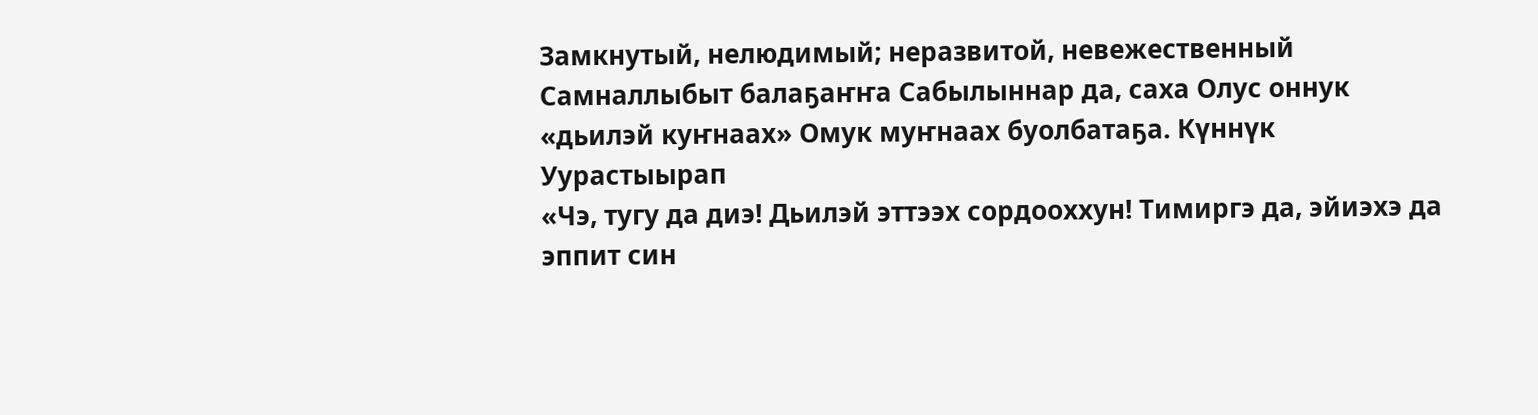Замкнутый, нелюдимый; неразвитой, невежественный
Самналлыбыт балаҕаҥҥа Сабылыннар да, саха Олус оннук «дьилэй куҥнаах» Омук муҥнаах буолбатаҕа. Күннүк Уурастыырап
«Чэ, тугу да диэ! Дьилэй эттээх сордооххун! Тимиргэ да, эйиэхэ да эппит син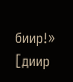биир!» [диир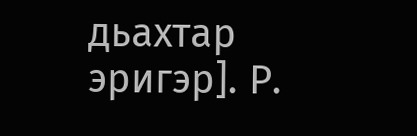дьахтар эригэр]. Р.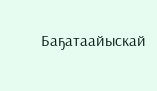Баҕатаайыскай